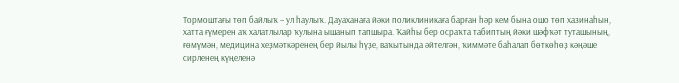Тормоштағы төп байлыҡ – ул һаулыҡ. Дауаханаға йәки поликлиникаға барған һәр кем бына ошо төп хазинаһын, хатта ғүмерен аҡ халатлылар ҡулына ышанып тапшыра. Ҡайһы бер осраҡта табиптың йәки шәфҡәт туташының, ғөмүмән, медицина хеҙмәткәренең бер йылы һүҙе, ваҡытында әйтелгән, ҡиммәте баһалап бөткөһөҙ кәңәше сирленең күңеленә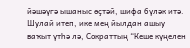йәшәүгә ышаныс өҫтәй, шифа бүләк итә. Шулай итеп, ике мең йылдан ашыу ваҡыт үтһә лә, Сократтың “Кеше күңелен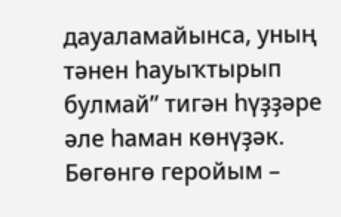дауаламайынса, уның тәнен һауыҡтырып булмай” тигән һүҙҙәре әле һаман көнүҙәк. Бөгөнгө геройым –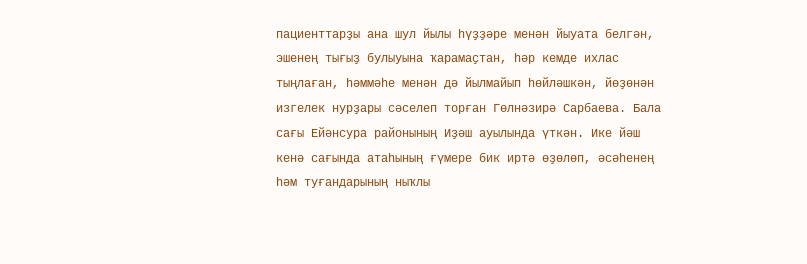пациенттарҙы ана шул йылы һүҙҙәре менән йыуата белгән, эшенең тығыҙ булыуына ҡарамаҫтан, һәр кемде ихлас тыңлаған, һәммәһе менән дә йылмайып һөйләшкән, йөҙөнән изгелек нурҙары сәселеп торған Гөлнәзирә Сарбаева. Бала сағы Ейәнсура районының Иҙәш ауылында үткән. Ике йәш кенә сағында атаһының ғүмере бик иртә өҙөлөп, әсәһенең һәм туғандарының ныҡлы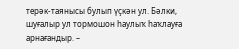терәк-таянысы булып үҫкән ул. Бәлки, шуғалыр ул тормошон һаулыҡ һаҡлауға арнағандыр. –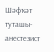Шәфҡәт туташы-анестезист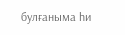булғаныма һи